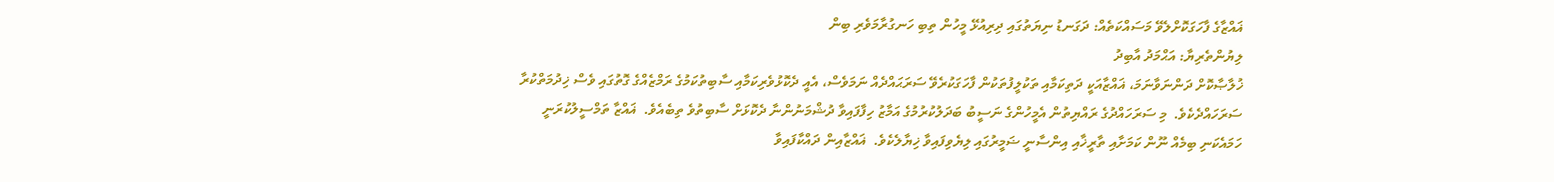ޣައްޒާގެ ފާހަގަކޮށްލެވޭ މަސައްކަތެއް: ދަގަނޑު ނިޔަތުގައި ދިރިއުޅޭ މީހުން ތިބި ހަނގުރާމަވެރި ބިން
ލިޔުންތެރިޔާ: އަޙްމަދު އާބިދު
ޚުލާޞާކޮށް ދަންނަވާނަމަ، ޣައްޒާއަކީ ދަތިކަމާއި ތަކުލީފުތަކުން ފާހަގަކުރެވޭ ސަރަޙައްދެއް ނަމަވެސް، އެއީ ދެކޮޅުވެރިކަމާއި ސާބިތުކަމުގެ ރަމްޒެއްގެ ގޮތުގައި ވެސް ޚިދުމަތްކުރާ ސަރަހައްދެކެވެ.  މި ސަރަހައްދުގެ ރައްޔިތުން އެމީހުންގެ ނަސީބު ބަދަލުކުރުމުގެ އަމާޒު ހިފާފައިވާ ދުޝްމަނުންނާ ދެކޮޅަށް ސާބިތުވެ ތިބެއެވެ.  ޣައްޒާ ތަމްސީލުކުރަނީ ހަމައެކަނި ބިމެއް ނޫން ކަމަށާއި ތާރީޚާއި އިންސާނީ ޟަމީރުގައި ލިޔެވިފައިވާ ޚިޔާލެކެވެ.  ޣައްޒާއިން ދައްކާފައިވާ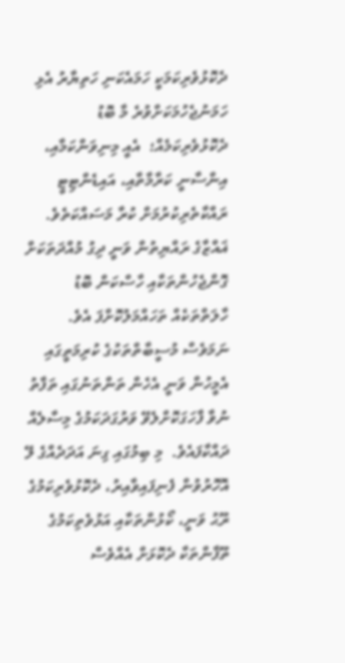ދެކޮޅުވެރިކަމަކީ ހަމައެކަނި ހަތިޔާރު އެޅި ހަމަނުޖެހުމަކަށްވުރެ މާ ބޮޑު ދެކޮޅުވެރިކަމެއް؛  އެއީ މިނިވަންކަމާއި، އިންސާނީ ކަރާމާތާއި، އައިޑެންޓިޓީ ރައްކާތެރިކުރުމަށް ކުރާ މަސައްކަތެވެ.
ޣައްޒާގެ ރައްޔިތުން ވަނީ ދިގު މުއްދަތަކަށް ގޮންޖެހުންތަކާއި ހާސްކަން ބޮޑު ހާލަތްތަކެއް ތަހައްމަލުކޮށްފަ އެވެ.  ނަމަވެސް މުސީބާތްތަކުގެ ކުރިމަތީގައި އެމީހުން ވަނީ އެހެން ތަންތަނުގައި ތަފާތު ނުވާ ފާހަގަކޮށްލެވޭ ވަރުގަދަކަމުގެ މިސާލެއް ދައްކާފައެވެ.  މި ބިމުގައި ގިނަ އަދަދެއްގެ ލޭ އޮހޮރުވުން ފެނިފައިވާއިރު، ދެކޮޅުވެރިކަމުގެ ރޫޙު ވަނީ، ކޯޅުންތަކާއި އަޅުވެތިކަމުގެ ތޫފާންތަކާ ދެކޮޅަށް އެއްވެސް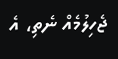ޖެހިލުމެއް ނެތި، އެ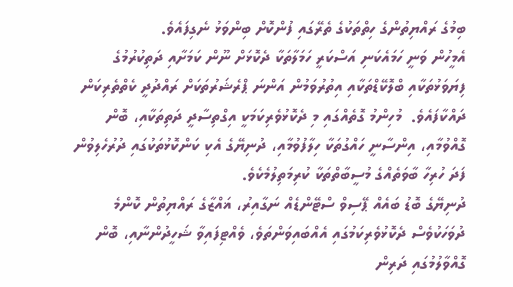ބިމުގެ ރައްޔިތުންގެ ހިތްތަކުގެ ތެރޭގައި ފުންކޮށް ބިންވަޅު ނެގިފައެވެ.
އެމީހުން ވަނީ ހަމައެކަނި އަސްކަރީ ހަމަލާތަކާ ދެކޮޅަށް ނޫން ކަމަށާއި ދަތިކުރުމުގެ ފިޔަވަޅުތަކާއި ބްލޮކޭޑްތަކާއި އިތުރުވަމުން އަންނަ ޕްރެޝަރުތަކަށް ރައްދުދީ ކެތްތެރިކަން ދައްކާފައެވެ.  މުހިންމު ގޮތެއްގައި މި ދެކޮޅުވެރިކަމަކީ އިގްތިސާދީ ދަތިތަކާއި، ބޮން ގޮއްވުމާއި، އިންސާނީ ހައްގުތަކާ ހިލާފުވުމާއި، ދުނިޔޭގެ އެކި ކަންކޮޅުތަކުގައި ދުރުހެލިވުން ފަދަ ހުރިހާ ބާވަތެއްގެ މުސީބާތްތަކާ ކުރިމަތިލުމެކެވެ.
ދުނިޔޭގެ ބޮޑު ބައެއް ޕޭސިވް ސްޓޭންޑެއް ނަގާއިރު، ޣައްޒާގެ ރައްޔިތުން ކޮންމެ ދުވަހަކުވެސް ދެކޮޅުވެރިކަމުގައި އެއްބައިވަންތަވެ، ވެއްޓިފައިވާ ޝަހީދުންނާއި، ބޮން ގޮއްވާލުމުގައި ދަރިން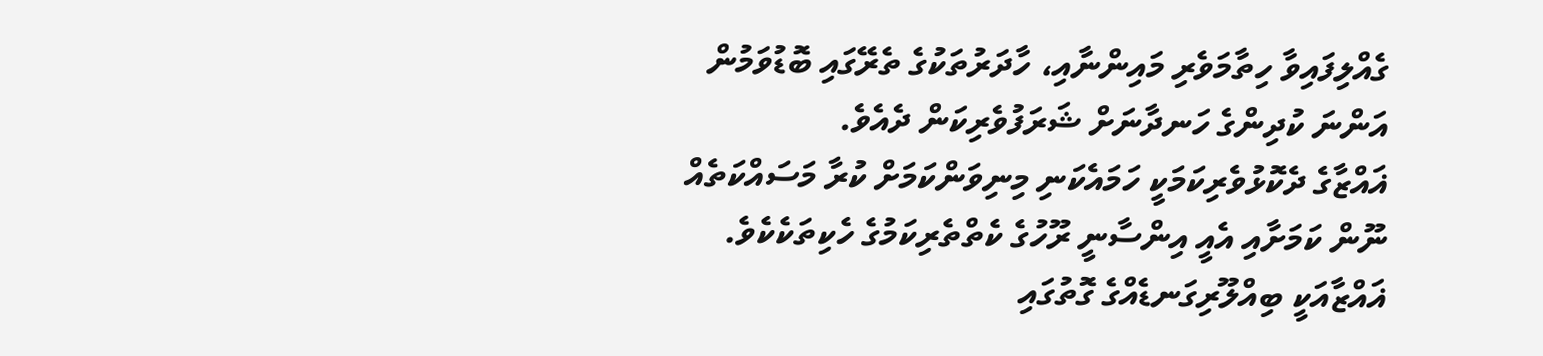ގެއްލިފައިވާ ހިތާމަވެރި މައިންނާއި، ހާދަރުތަކުގެ ތެރޭގައި ބޮޑުވަމުން އަންނަ ކުދިންގެ ހަނދާނަށް ޝަރަފުވެރިކަން ދެއެވެ.
ޣައްޒާގެ ދެކޮޅުވެރިކަމަކީ ހަމައެކަނި މިނިވަންކަމަށް ކުރާ މަސައްކަތެއް ނޫން ކަމަށާއި އެއީ އިންސާނީ ރޫހުގެ ކެތްތެރިކަމުގެ ހެކިތަކެކެވެ.  ޣައްޒާއަކީ ބިއްލޫރިގަނޑެއްގެ ގޮތުގައި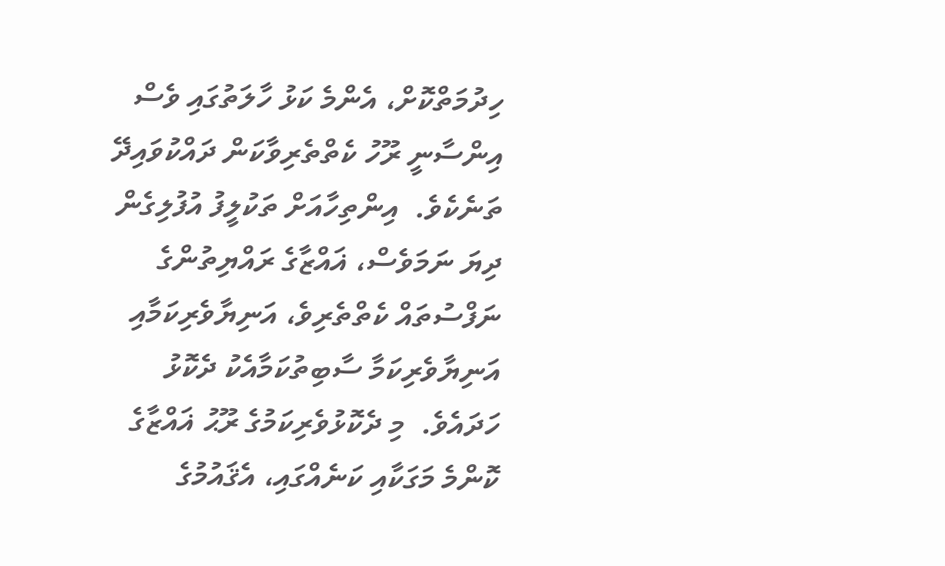ހިދުމަތްކޮށް، އެންމެ ކަޅު ހާލަތުގައި ވެސް އިންސާނީ ރޫހު ކެތްތެރިވާކަން ދައްކުވައިދޭ ތަނެކެވެ.  އިންތިހާއަށް ތަކުލީފު އުފުލިގެން ދިޔަ ނަމަވެސް، ޣައްޒާގެ ރައްޔިތުންގެ ނަފްސުތައް ކެތްތެރިވެ، އަނިޔާވެރިކަމާއި އަނިޔާވެރިކަމާ ސާބިތުކަމާއެކު ދެކޮޅު ހަދައެވެ.  މި ދެކޮޅުވެރިކަމުގެ ރޫޙު ޣައްޒާގެ ކޮންމެ މަގަކާއި ކަނެއްގައި، އެޤައުމުގެ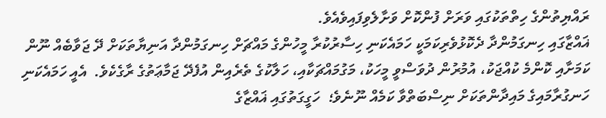ރައްޔިތުންގެ ހިތްތަކުގައި ވަރަށް ފުންކޮށް ވަށާލެވިފައިވެއެވެ.
ޣައްޒާގައި ހިނގަމުންދާ ދެކޮޅުވެރިކަމަކީ ހަމައެކަނި ހިސާރުކުރާ މީހުންގެ މައްޗަށް ހިނގަމުންދާ އަނިޔާތަކަށް ދޭ ޖަވާބެއް ނޫން ކަމަށާއި ކޮންމެ ކުއްޖަކު، އުމުރުން ދުވަސްވީ މީހަކު، މަގުމައްޗަކާއި، ހަލާކުގެ ތެރެއިން އުފެދޭ ޖަމާޢަތުގެ ރާގެކެވެ.  އެއީ ހަމައެކަނި ހަނގުރާމައިގެ މައިދާންތަކަށް ނިސްބަތްވާ ކަމެއް ނޫނެވެ؛  ހަގީގަތުގައި ޣައްޒާގެ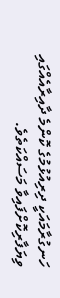ހަނގުރާމައަކީ ދިރިއުޅުމުގެ ކޮންމެ ދާއިރާއެއްގައި ވިޔަފާރިކޮށްފައިވާ މަސައްކަތެވެ.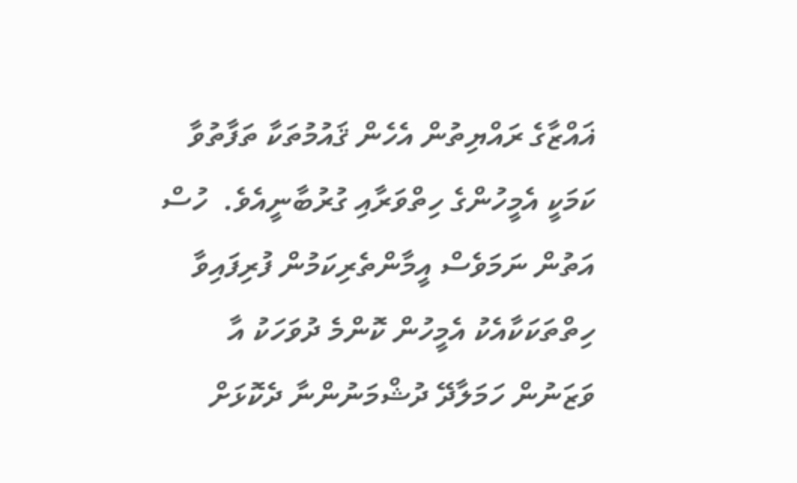ޣައްޒާގެ ރައްޔިތުން އެހެން ޤައުމުތަކާ ތަފާތުވާ ކަމަކީ އެމީހުންގެ ހިތްވަރާއި ގުރުބާނީއެވެ.  ހުސް އަތުން ނަމަވެސް އީމާންތެރިކަމުން ފުރިފައިވާ ހިތްތަކަކާއެކު އެމީހުން ކޮންމެ ދުވަހަކު އާ ވަޒަނުން ހަމަލާދޭ ދުޝްމަނުންނާ ދެކޮޅަށް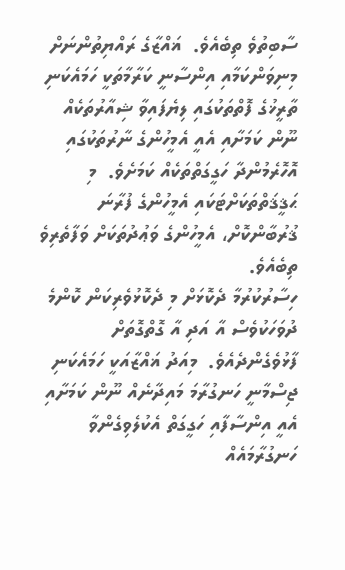ސާބިތުވެ ތިބެއެވެ.  ޣައްޒާގެ ރައްޔިތުންނަށް މިނިވަންކަމާއި އިންސާނީ ކަރާމާތަކީ ހަމައެކަނި ތާރީޚުގެ ފޮތްތަކުގައި ލިޔެފައިވާ ޝިއާރުތަކެއް ނޫން ކަމަށާއި އެއީ އެމީހުންގެ ނާރުތަކުގައި އޮހޮރެމުންދާ ހަގީގަތްތަކެއް ކަމަށެވެ.  މި ޙަޤީޤަތްތަކަށްޓަކައި އެމީހުންގެ ފުރާނަ ޤުރުބާންކޮށް، އެމީހުންގެ ވަޢުދުތަކަށް ވަފާތެރިވެ ތިބެއެވެ.
ހިސާރުކުރުމާ ދެކޮޅަށް މި ދެކޮޅުވެރިކަން ކޮންމެ ދުވަހަކުވެސް އާ އަދި އާ ގޮތްގޮތަށް ފާޅުވެގެންދެއެވެ.  މިއަދު ޣައްޒާއަކީ ހަމައެކަނި ޖިސްމާނީ ހަނގުރާމަ މައިދާނެއް ނޫން ކަމަށާއި އެއީ އިންސާފާއި ހަގީގަތް އެކުލެވިގެންވާ ހަނގުރާމައެއް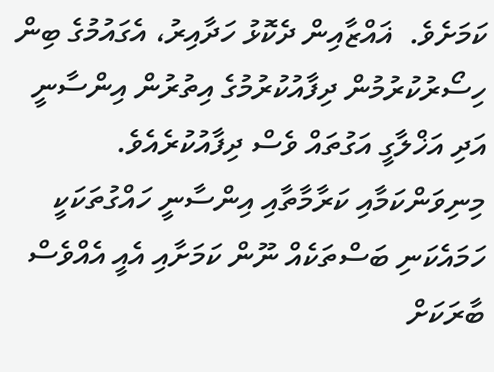ކަމަށެވެ.  ޣައްޒާއިން ދެކޮޅު ހަދާއިރު، އެގައުމުގެ ބިން ހިސޯރުކުރުމުން ދިފާއުކުރުމުގެ އިތުރުން އިންސާނީ އަދި އަޚްލާގީ އަގުތައް ވެސް ދިފާއުކުރެއެވެ.
މިނިވަންކަމާއި ކަރާމާތާއި އިންސާނީ ހައްގުތަކަކީ ހަމައެކަނި ބަސްތަކެއް ނޫން ކަމަށާއި އެއީ އެއްވެސް ބާރަކަށް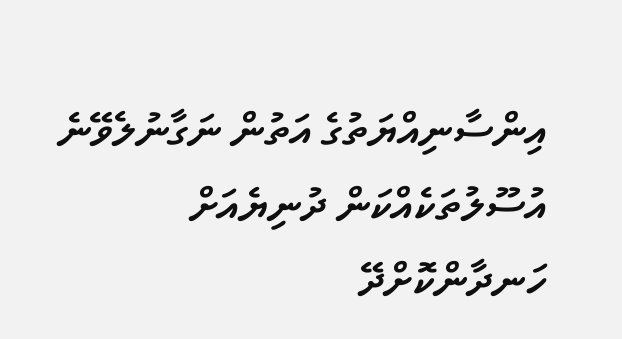އިންސާނިއްޔަތުގެ އަތުން ނަގާނުލެވޭނެ އުސޫލުތަކެއްކަން ދުނިޔެއަށް ހަނދާންކޮށްދޭ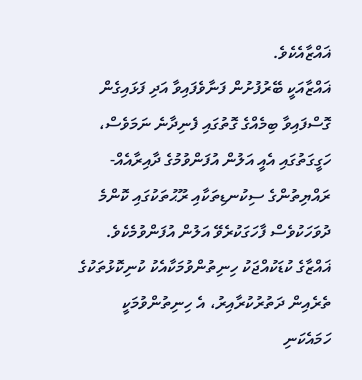ޣައްޒާއެކެވެ.
ޣައްޒާއަކީ ބޭރުފުށުން ފަނާވެފައިވާ އަދި ފަޅައިގެން ގޮސްފައިވާ ބިމެއްގެ ގޮތުގައި ފެނިދާނެ ނަމަވެސް، ހަގީގަތުގައި އެއީ އަލުން އުފަންވުމުގެ ދާއިރާއެއް- ރައްޔިތުންގެ ސިކުނޑިތަކާއި ރޫޙުތަކުގައި ކޮންމެ ދުވަހަކުވެސް ފާހަގަކުރެވޭ އަލުން އުފަންވުމެކެވެ.  ޣައްޒާގެ ކުޑަކުއްޖަކު ހިނިތުންވުމަކާއެކު ކުނިކޮޅުތަކުގެ ތެރެއިން ދަތުރުކުރާއިރު، އެ ހިނިތުންވުމަކީ ހަމައެކަނި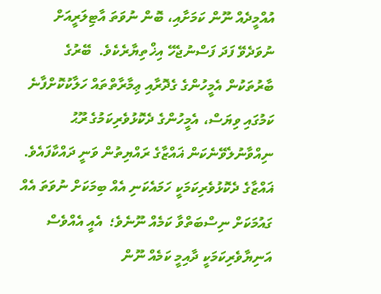އުއްމީދެއް ނޫން ކަމަށާއި، ބޮން ނުވަތަ އާޓިލަރީއަށް ނުވަދެވޭ ފަދަ ފަސްނުޖެހޭ އިޚްތިޔާރެކެވެ.  ބޭރުގެ ބާރުތަކުން އެމީހުންގެ ގެދޮރާއި ޢިމާރާތްތައް ހަލާކުކޮށްފާނެ ކަމުގައި ވިޔަސް، އެމީހުންގެ ދެކޮޅުވެރިކަމުގެ ރޫޙު ނިއްވާނުލެވޭނެކަން ޣައްޒާގެ ރައްޔިތުން ވަނީ ދައްކާފައެވެ.
ޣައްޒާގެ ދެކޮޅުވެރިކަމަކީ ހަމައެކަނި އެއް ބިމަކަށް ނުވަތަ އެއް ގައުމަކަށް ނިސްބަތްވާ ކަމެއް ނޫނެވެ؛  އެއީ އެއްވެސް އަނިޔާވެރިކަމަކީ ދާއިމީ ކަމެއް ނޫން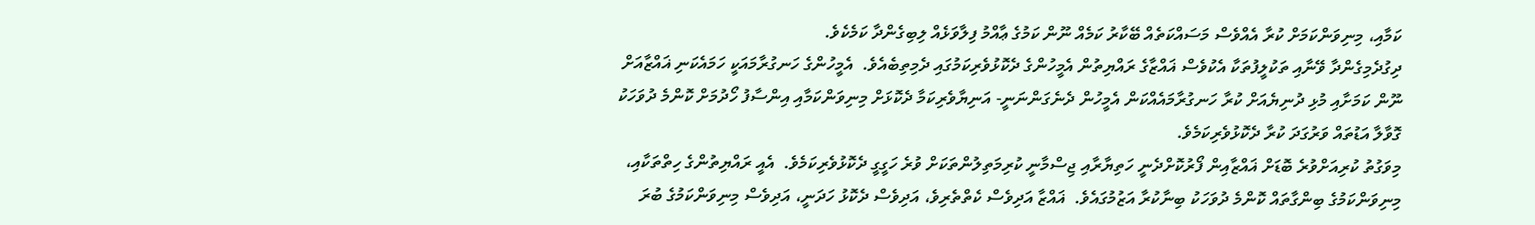ކަމާއި، މިނިވަންކަމަށް ކުރާ އެއްވެސް މަސައްކަތެއް ބޭކާރު ކަމެއް ނޫން ކަމުގެ ޢާއްމު ފިލާވަޅެއް ލިބިގެންދާ ކަމެކެވެ.
ދިގުދެމިގެންދާ ވޭނާއި ތަކުލީފުތަކާ އެކުވެސް ޣައްޒާގެ ރައްޔިތުން އެމީހުންގެ ދެކޮޅުވެރިކަމުގައި ދެމިތިބެއެވެ.  އެމީހުންގެ ހަނގުރާމައަކީ ހަމައެކަނި ޣައްޒާއަށް ނޫން ކަމަށާއި މުޅި ދުނިޔެއަށް ކުރާ ހަނގުރާމައެއްކަން އެމީހުން ދެނެގަންނަނީ- އަނިޔާވެރިކަމާ ދެކޮޅަށް މިނިވަންކަމާއި އިންސާފު ހޯދުމަށް ކޮންމެ ދުވަހަކު ގޮވާލާ އަޑުތައް ވަރުގަދަ ކުރާ ދެކޮޅުވެރިކަމެވެ.
މިވަގުތު ކުރިއަށްވުރެ ބޮޑަށް ޣައްޒާއިން ފޯރުކޮށްދެނީ ހަތިޔާރާއި ޖިސްމާނީ ކުރިމަތިލުންތަކަށް ވުރެ ހަގީގީ ދެކޮޅުވެރިކަމެވެ.  އެއީ ރައްޔިތުންގެ ހިތްތަކާއި، މިނިވަންކަމުގެ ބިންގާތައް ކޮންމެ ދުވަހަކު ބިނާކުރާ އަޒުމުގައެވެ.  ޣައްޒާ އަދިވެސް ކެތްތެރިވެ، އަދިވެސް ދެކޮޅު ހަދަނީ، އަދިވެސް މިނިވަންކަމުގެ ބުރަ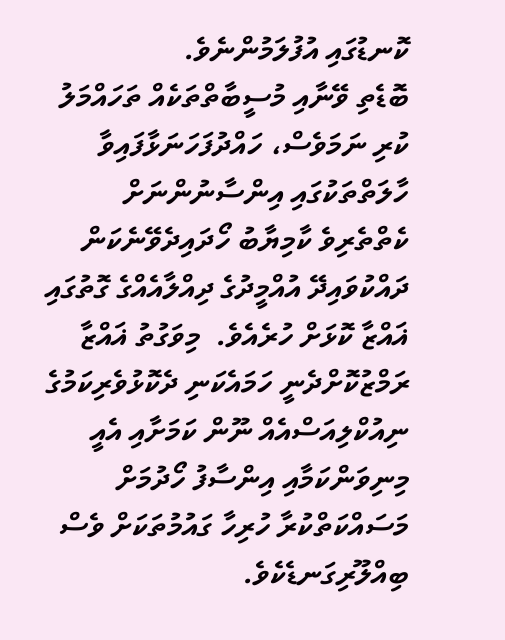ކޮނޑުގައި އުފުލަމުންނެވެ.
ބޮޑެތި ވޭނާއި މުސީބާތްތަކެއް ތަހައްމަލު ކުރި ނަމަވެސް، ހައްދުފަހަނަޅާފައިވާ ހާލަތްތަކުގައި އިންސާނުންނަށް ކެތްތެރިވެ ކާމިޔާބު ހޯދައިދެވޭނެކަން ދައްކުވައިދޭ އުއްމީދުގެ ދިއްލާއެއްގެ ގޮތުގައި ޣައްޒާ ކޮޅަށް ހުރެއެވެ.  މިވަގުތު ޣައްޒާ ރަމްޒުކޮށްދެނީ ހަމައެކަނި ދެކޮޅުވެރިކަމުގެ ނިއުކްލިއަސްއެއް ނޫން ކަމަށާއި އެއީ މިނިވަންކަމާއި އިންސާފު ހޯދުމަށް މަސައްކަތްކުރާ ހުރިހާ ގައުމުތަކަށް ވެސް ބިއްލޫރިގަނޑެކެވެ.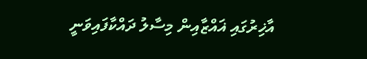އާޚިރުގައި ޣައްޒާއިން މިސާލު ދައްކާފައިވަނީ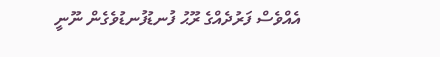އެއްވެސް ފަރުދެއްގެ ރޫޙު ފުނޑުފުނޑުވެގެން ނޫނީ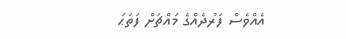އެއްވެސް ފަރުދެއްގެ މައްޗަށް ފަތަޙަ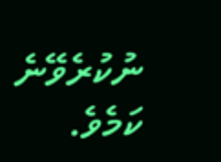ނުކުރެވޭނެ ކަމެވެ.